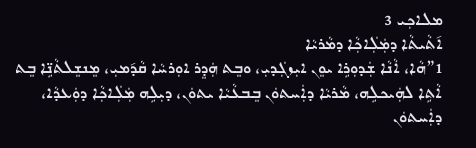ܡܠܐܟ݂ܝ 3
ܐ݇ܬܵܝܬܵܐ ܕܡܲܠܲܐܟ݂ܵܐ ܕܡܵܪܝܵܐ
1”ܗܵܐ، ܐܵܢܵܐ ܫܲܕܘܼܪܹܐ ܝܘܸܢ ܐܝܼܙܓܲܕܝܼ، ܘܒܸܬ ܗܲܕܸܪ ܐܘܼܪܚܵܐ ܩܵܕ݇ܡܝܼ، ܡܸܢܫܸܠܬܵܢܹ̈ܐ ܒܸܬ ܐܵܬܹܐ ܠܗܲܝܟܠܹܗ، ܡܵܪܝܵܐ ܕܐܲܚܬܘܿܢ ܒܸܒܥܵܝܵܐ ܝܬܘܿܢ، ܕܝܼܠܹܗ ܡܲܠܲܐܟ݂ܵܐ ܕܘܲܥܕܵܐ، ܕܐܲܚܬܘܿܢ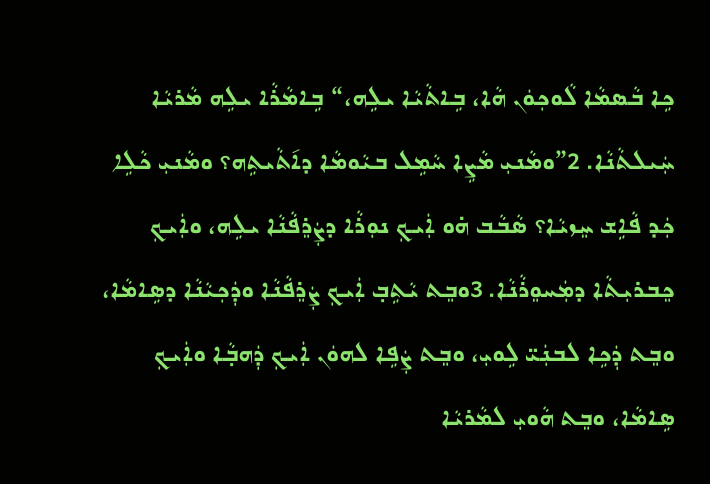ܟܹܐ ܒܵܣܡܵܐ ܠܵܘܟ݂ܘܿܢ ܗܵܐ، ܒܹܐܬܵܝܵܐ ܝܠܹܗ،“ ܒܹܐܡܵܪܵܐ ܝܠܹܗ ܡܵܪܝܵܐ ܚܲܝܠܬܵܢܵܐ. 2”ܘܡܵܢܝܼ ܡܵܨܹܐ ܚܵܡܹܠ ܒܝܵܘܡܵܐ ܕܐ݇ܬܵܝܬܹܗ؟ ܘܡܵܢܝܼ ܟܵܠܹܐ ܟܲܕ ܦܵܐܹܫ ܚܸܙܝܵܐ؟ ܣܵܒܵܒ ܗ̇ܘ ܐܲܝܟ݂ ܢܘܼܪܵܐ ܕܨܲܪܸܦܵܢܵܐ ܝܠܹܗ، ܘܐܲܝܟ݂ ܟܸܒܪܝܼܬܵܐ ܕܡܲܚܘܸܪܵܢܵܐ. 3ܘܒܸܬ ܝܵܬܹܒ݂ ܐܲܝܟ݂ ܨܲܪܸܦܵܢܵܐ ܘܕܲܟ݂ܝܵܢܵܐ ܕܣܹܐܡܵܐ، ܘܒܸܬ ܕܲܟܹܐ ܠܒܢܲܝ̈ ܠܹܘܝܼ، ܘܒܸܬ ܨܲܦܹܐ ܠܗܘܿܢ ܐܲܝܟ݂ ܕܲܗܒ݂ܵܐ ܘܐܲܝܟ݂ ܣܹܐܡܵܐ، ܘܒܸܬ ܗܵܘܝܼ ܠܡܵܪܝܵܐ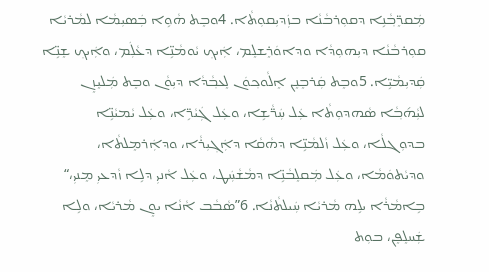ܡܲܩܪܸ̈ܒ݂ܵܢܹܐ ܕܩܘܼܪܒܵܢܵܐ ܒܙܲܕܝܼܩܘܼܬܵܐ. 4ܘܒܸܬ ܗܵܘܹܐ ܒܲܣܝܼܡܵܐ ܠܡܵܪܝܵܐ ܩܘܼܪܒܵܢܵܐ ܕܝܼܗܘܼܕܵܐ ܘܕܐܘܿܪܸܫܠܸܡ، ܐܲܝܟ݂ ܝܵܘܡܵܢܹ̈ܐ ܕܥܵܠܲܡ، ܘܐܲܝܟ݂ ܫܸܢܹ̈ܐ ܩܲܕܝܼܡܵܝܹ̈ܐ. 5ܘܒܸܬ ܩܲܪܒܸܢܸܢ ܐܸܠܵܘܟ݂ܘܿܢ ܠܸܥܒ݂ܵܕܵܐ ܕܝܼܘܵܢ ܘܒܸܬ ܡܲܠܝܸܙܸܢ ܠܝܼܵܗ݇ܒ݂ܵܐ ܣܵܗܕܘܼܬܵܐ ܥܲܠ ܚܲܪ̈ܵܫܹܐ، ܘܥܲܠ ܓܲܝܵܪܹ̈ܐ، ܘܥܲܠ ܝܵܡܝܵܢܹ̈ܐ ܒܕܘܼܓܠܵܐ، ܘܥܲܠ ܙܵܠܡܵܢܹ̈ܐ ܕܗܵܩܵܐ ܕܐܲܓ݂ܝܼܪܵܐ، ܘܕܐܲܪܡܸܠܬܵܐ، ܘܕܝܵܬܘܿܡܵܐ، ܘܥܲܠ ܡܲܩܠܸܒܵܢܹ̈ܐ ܕܡܵܫܵܚܲܛ، ܘܥܲܠ ܐܵܢܝܼ ܕܠܹܐ ܙܵܕܥܝܼ ܡܸܢܝܼ،“ ܒܹܐܡܵܪܵܐ ܝܠܹܗ ܡܵܪܝܵܐ ܚܲܝܠܬܵܢܵܐ. 6”ܣܵܒܵܒ ܐܵܢܵܐ ܝܘܸܢ ܡܵܪܝܵܐ، ܘܠܹܐ ܫܲܚܠܸܦܸܢ، ܒܘܼܬ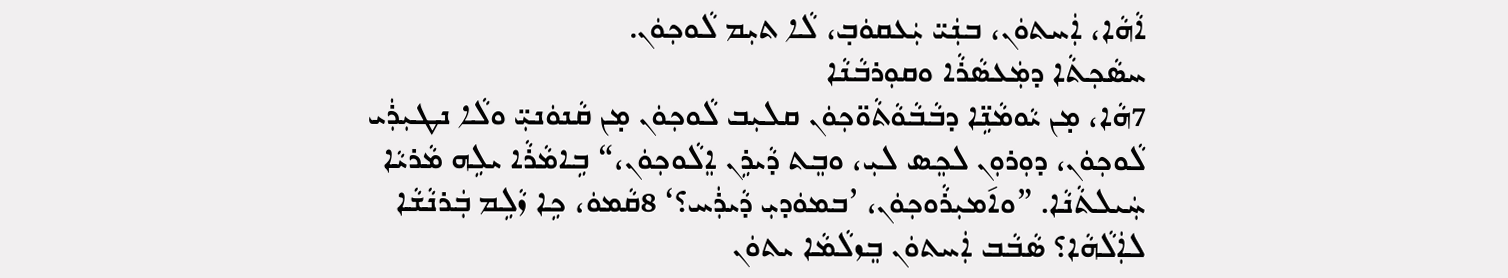ܐܵܗܵܐ، ܐܲܚܬܘܿܢ، ܒܢܲܝ̈ ܝܲܥܩܘܿܒ݂، ܠܵܐ ܬܝܼܡ ܠܵܘܟ݂ܘܿܢ.
ܚܣܵܟ݂ܬܵܐ ܕܡܲܥܣܵܪܵܐ ܘܩܘܼܪܒܵܢܵܐ
7ܗܵܐ، ܡ̣ܢ ܝܵܘܡܵܢܹ̈ܐ ܕܒܵܒܵܘܵܬܵܘ̈ܟ݂ܘܿܢ ܩܠܝܼܒ ܠܵܘܟ݂ܘܿܢ ܡ̣ܢ ܩܵܢܘܿܢܝܼ̈ ܘܠܵܐ ܢܛܝܼܪܲܝ ܠܵܘܟ݂ܘܿܢ، ܕܘܼܪܘܼܢ ܠܟܸܣ ܠܝܼ، ܘܒܸܬ ܕܵܝܪܹܢ ܐܸܠܵܘܟ݂ܘܿܢ،“ ܒܹܐܡܵܪܵܐ ܝܠܹܗ ܡܵܪܝܵܐ ܚܲܝܠܬܵܢܵܐ. ”ܘܐ݇ܡܝܼܪܵܘܟ݂ܘܿܢ، ’ܒܡܘܿܕܝܼ ܕܵܝܪܲܚ؟‘ 8ܩܵܡܘܿ، ܟܹܐ ܙܵܠܹܡ ܒܲܪܢܵܫܵܐ ܠܐܲܠܵܗܵܐ؟ ܣܵܒܵܒ ܐܲܚܬܘܿܢ ܒܸܙܠܵܡܵܐ ܝܬܘܿܢ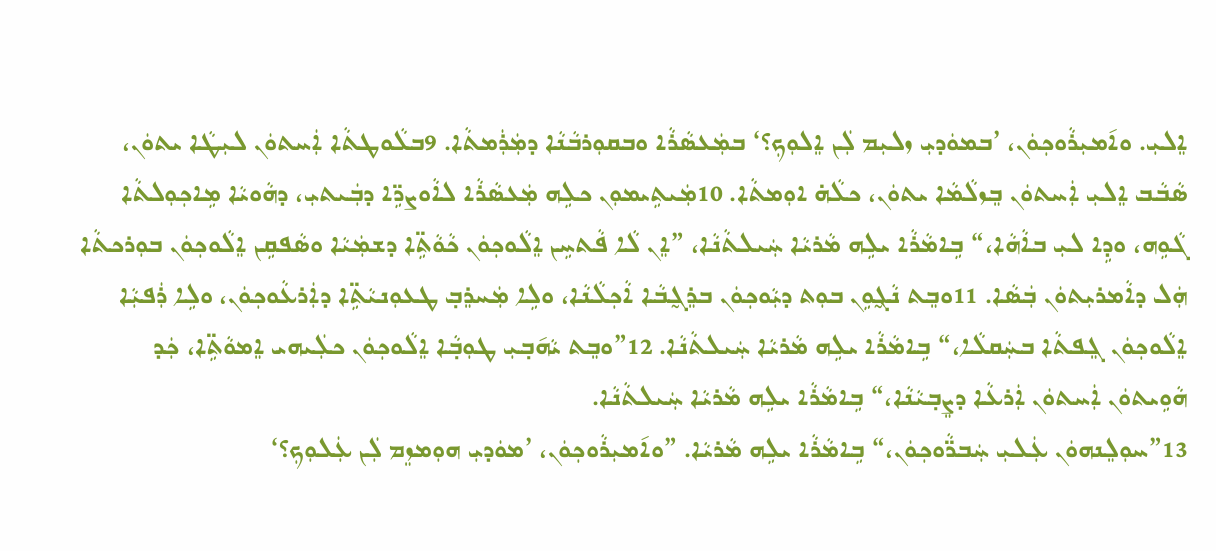ܐܸܠܝܼ. ܘܐ݇ܡܝܼܪܵܘܟ݂ܘܿܢ، ’ܒܡܘܿܕܝܼ ܙܠܝܼܡ ܠܲܢ ܐܸܠܘܼܟ݂؟‘ ܒܡܲܥܣܵܪܵܐ ܘܒܩܘܼܪܒܵܢܵܐ ܕܡܲܪܲܡܬܵܐ. 9ܒܠܵܘܛܬܵܐ ܐܲܚܬܘܿܢ ܠܝܼܛܵܐ ܝܬܘܿܢ، ܣܵܒܵܒ ܐܸܠܝܼ ܐܲܚܬܘܿܢ ܒܸܙܠܵܡܵܐ ܝܬܘܿܢ، ܟܠܵܗ̇ ܐܘܼܡܬܵܐ. 10ܡܲܝܬܹܝܡܘܼܢ ܟܠܹܗ ܡܲܥܣܵܪܵܐ ܠܐܵܘܨܪܹ̈ܐ ܕܒܲܝܬܝܼ، ܕܗܵܘܝܵܐ ܡܹܐܟ݂ܘܼܠܬܵܐ ܓܵܘܹܗ، ܘܕܹܐ ܠܝܼ ܒܐܵܗܵܐ،“ ܒܹܐܡܵܪܵܐ ܝܠܹܗ ܡܵܪܝܵܐ ܚܲܝܠܬܵܢܵܐ، ”ܐܸܢ ܠܵܐ ܦܵܬܚܹܢ ܐܸܠܵܘܟ݂ܘܿܢ ܟܵܘܵܬܹ̈ܐ ܕܫܡܲܝܵܐ ܘܣܵܦܩܹܢ ܐܸܠܵܘܟ݂ܘܿܢ ܒܘܼܪܟܬܵܐ ܗܲܠ ܕܐܵܡܪܝܼܬܘܿܢ ܒܲܣܵܐ. 11ܘܒܸܬ ܢܵܓ̰ܘܹܢ ܒܘܼܬ ܕܝܼܵܘܟ݂ܘܿܢ ܒܪܸܓ̰ܒܵܐ ܐܵܟ݂ܠܵܢܵܐ، ܘܠܹܐ ܡܲܚܪܸܒ݂ ܛܥܘܼܢܝܵܬܹ̈ܐ ܕܐܲܪܥܵܘܟ݂ܘܿܢ، ܘܠܹܐ ܪܲܦܝܼܵܐ ܐܸܠܵܘܟ݂ܘܿܢ ܓܸܦܬܵܐ ܒܚܲܩܠܵܐ،“ ܒܹܐܡܵܪܵܐ ܝܠܹܗ ܡܵܪܝܵܐ ܚܲܝܠܬܵܢܵܐ. 12”ܘܒܸܬ ܝܵܗ݇ܒ݂ܝܼ ܛܘܼܒ݂ܵܐ ܐܸܠܵܘܟ݂ܘܿܢ ܟܠܲܝܗܝ ܐܸܡܘܵܬܹ̈ܐ، ܟܲܕ ܗܵܘܹܝܬܘܿܢ ܐܲܚܬܘܿܢ ܐܲܪܥܵܐ ܕܨܸܒ݂ܝܵܢܵܐ،“ ܒܹܐܡܵܪܵܐ ܝܠܹܗ ܡܵܪܝܵܐ ܚܲܝܠܬܵܢܵܐ.
13”ܚܘܼܠܸܢܗܘܿܢ ܥܲܠܝܼ ܚܲܒܪ̈ܵܘܟ݂ܘܿܢ،“ ܒܹܐܡܵܪܵܐ ܝܠܹܗ ܡܵܪܝܵܐ. ”ܘܐ݇ܡܝܼܪܵܘܟ݂ܘܿܢ، ’ܡܘܿܕܝܼ ܗܘܼܡܙܸܡ ܠܲܢ ܥܲܠܘܼܟ݂؟‘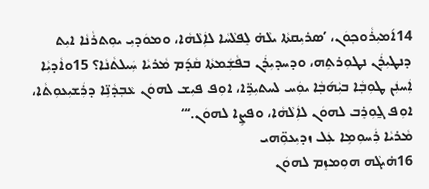14ܐ݇ܡܝܼܪܵܘܟ݂ܘܿܢ، ’ܣܪܝܼܩܬܵܐ ܝܠܵܗ̇ ܠܸܦܠܵܚܵܐ ܠܐܲܠܵܗܵܐ، ܘܡܘܿܕܝܼ ܝܘܼܬܪܵܢܵܐ ܐܝܼܬ ܕܢܛܝܼܪܲܢ ܢܛܘܼܪܬܹܗ، ܘܕܚܕܝܼܪܲܢ ܒܦܵܫܲܡܬܵܐ ܩܵܕ݇ܡ ܡܵܪܝܵܐ ܚܲܝܠܬܵܢܵܐ؟ 15ܘܐܵܕܝܼܵܐ ܐܲܚܢܲܢ ܛܘܼܒ݂ܵܐ ܒܝܼܵܗ݇ܒ݂ܵܐ ܝܘܲܚ ܠܚܬܝܼܪܹ̈ܐ، ܐܘܼܦ ܦܝܼܫ ܠܗܘܿܢ ܥܵܒ݂ܕܵܢܹ̈ܐ ܕܪܲܫܝܼܥܘܼܬܵܐ، ܐܘܼܦ ܓ̰ܘܼܪܸܒ ܠܗܘܿܢ ܠܐܲܠܵܗܵܐ، ܘܦܨܹܐ ܠܗܘܿܢ.‘“
ܡܵܪܝܵܐ ܪܲܚܘܼܡܹܐ ܥܲܠ ܙܕܝܼܥܘܼ̈ܗܝ
16ܗ̇ܝܓܵܗ ܗܘܼܡܙܸܡ ܠܗܘܿܢ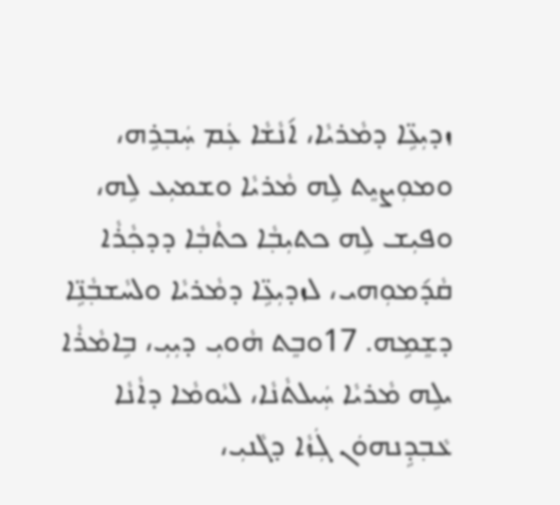ܙܕܝܼܥܹ̈ܐ ܕܡܵܪܝܵܐ، ܐ݇ܢܵܫܵܐ ܥܲܡ ܚܲܒ݂ܪܹܗ، ܘܡܘܼܨܝܸܬ ܠܹܗ ܡܵܪܝܵܐ ܘܫܡܝܼܥ ܠܹܗ، ܘܦܝܼܫ ܠܹܗ ܟܬܝܼܒ݂ܵܐ ܟܬܵܒ݂ܵܐ ܕܕܟ݂ܵܪܵܐ ܩܵܕ݇ܡܘܼܗܝ، ܠܙܕܝܼܥܹ̈ܐ ܕܡܵܪܝܵܐ ܘܠܚܵܫܒ݂ܵܢܹ̈ܐ ܕܫܸܡܹܗ. 17ܘܒܸܬ ܗܵܘܝܼ ܕܝܼܝܼ، ܒܹܐܡܵܪܵܐ ܝܠܹܗ ܡܵܪܝܵܐ ܚܲܝܠܬܵܢܵܐ، ܠܝܵܘܡܵܐ ܕܐܵܢܵܐ ܥܵܒ݂ܕܹܢܗܘܿܢ ܓܲܙܵܐ ܕܓܵܢܝܼ،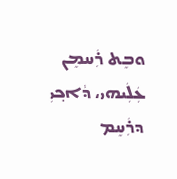ܘܒܸܬ ܪܲܚܡܸܢ ܥܲܠܲܝܗܝ، ܕܵܐܟ݂ܝܼ ܕܪܲܚܸܡ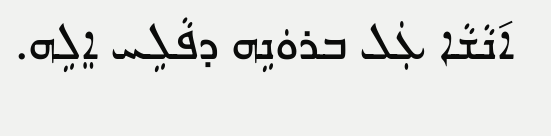ܐ݇ܢܵܫܵܐ ܥܲܠ ܒܪܘܿܢܹܗ ܕܦܵܠܹܚ ܐܸܠܹܗ.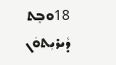18ܘܒܸܬ ܕܵܝܪܝܼܬܘܿܢ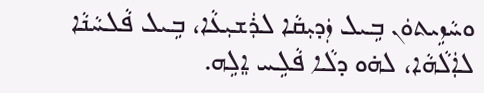ܘܚܵܙܹܝܬܘܿܢ ܒܹܝܠ ܙܲܕܝܼܩܵܐ ܠܪܲܫܝܼܥܵܐ، ܒܹܝܠ ܦܵܠܚܵܢܵܐ ܠܐܲܠܵܗܵܐ، ܠܗ̇ܘ ܕܠܵܐ ܦܵܠܹܚ ܐܸܠܹܗ.